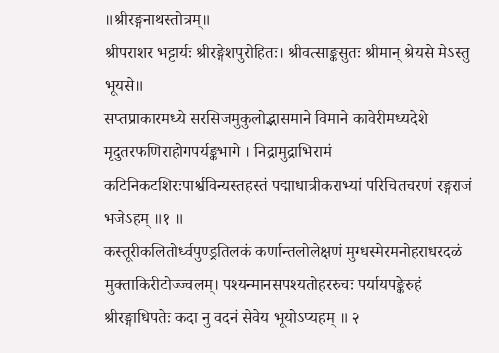॥श्रीरङ्गनाथस्तोत्रम्॥
श्रीपराशर भट्टार्यः श्रीरङ्गेशपुरोहितः। श्रीवत्साङ्कसुतः श्रीमान् श्रेयसे मेऽस्तु भूयसे॥
सप्तप्राकारमध्ये सरसिजमुकुलोद्भासमाने विमाने कावेरीमध्यदेशे मृदुतरफणिराहोगपर्यङ्कभागे । निद्रामुद्राभिरामं कटिनिकटशिरःपार्श्वविन्यस्तहस्तं पद्माधात्रीकराभ्यां परिचितचरणं रङ्गराजं भजेऽहम् ॥१ ॥
कस्तूरीकलितोर्ध्वपुण्ड्रतिलकं कर्णान्तलोलेक्षणं मुग्धस्मेरमनोहराधरदळं मुक्ताकिरीटोज्ज्वलम्। पश्यन्मानसपश्यतोहररुचः पर्यायपङ्केरुहं श्रीरङ्गाधिपतेः कदा नु वदनं सेवेय भूयोऽप्यहम् ॥ २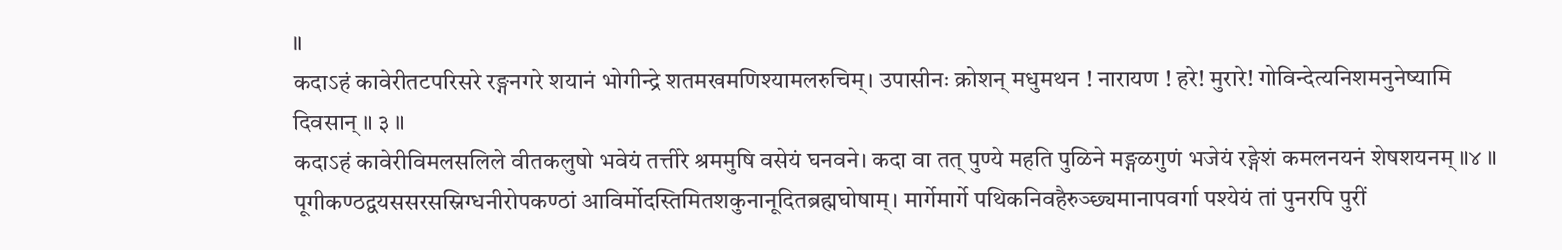॥
कदाऽहं कावेरीतटपरिसरे रङ्गनगरे शयानं भोगीन्द्रे शतमखमणिश्यामलरुचिम्। उपासीनः क्रोशन् मधुमथन ! नारायण ! हरे! मुरारे! गोविन्देत्यनिशमनुनेष्यामि दिवसान् ॥ ३ ॥
कदाऽहं कावेरीविमलसलिले वीतकलुषो भवेयं तत्तीरे श्रममुषि वसेयं घनवने। कदा वा तत् पुण्ये महति पुळिने मङ्गळगुणं भजेयं रङ्गेशं कमलनयनं शेषशयनम् ॥४ ॥
पूगीकण्ठद्वयससरसस्निग्धनीरोपकण्ठां आविर्मोदस्तिमितशकुनानूदितब्रह्मघोषाम्। मार्गेमार्गे पथिकनिवहैरुञ्छ्यमानापवर्गा पश्येयं तां पुनरपि पुरीं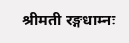श्रीमती रङ्गधाम्नः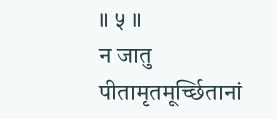॥ ५ ॥
न जातु पीतामृतमूर्च्छितानां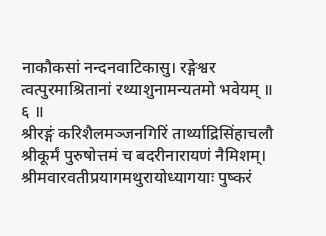नाकौकसां नन्दनवाटिकासु। रङ्गेश्वर त्वत्पुरमाश्रितानां रथ्याशुनामन्यतमो भवेयम् ॥ ६ ॥
श्रीरङ्गं करिशैलमञ्जनगिरिं तार्थ्याद्रिसिंहाचलौ श्रीकूर्मं पुरुषोत्तमं च बदरीनारायणं नैमिशम्। श्रीमवारवतीप्रयागमथुरायोध्यागयाः पुष्करं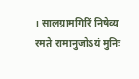। सालग्रामगिरिं निषेव्य रमते रामानुजोऽयं मुनिः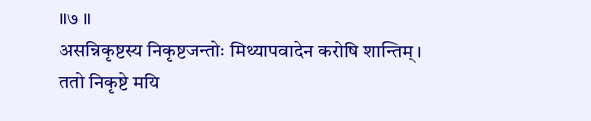॥७ ॥
असन्निकृष्टस्य निकृष्टजन्तोः मिथ्यापवादेन करोषि शान्तिम्। ततो निकृष्टे मयि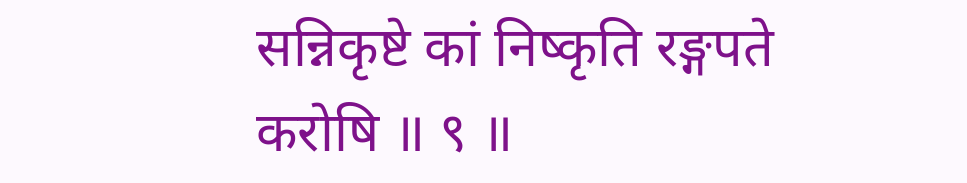सन्निकृष्टे कां निष्कृति रङ्गपते करोषि ॥ ९ ॥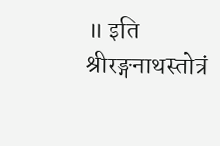॥ इति श्रीरङ्गनाथस्तोत्रं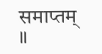समाप्तम् ॥